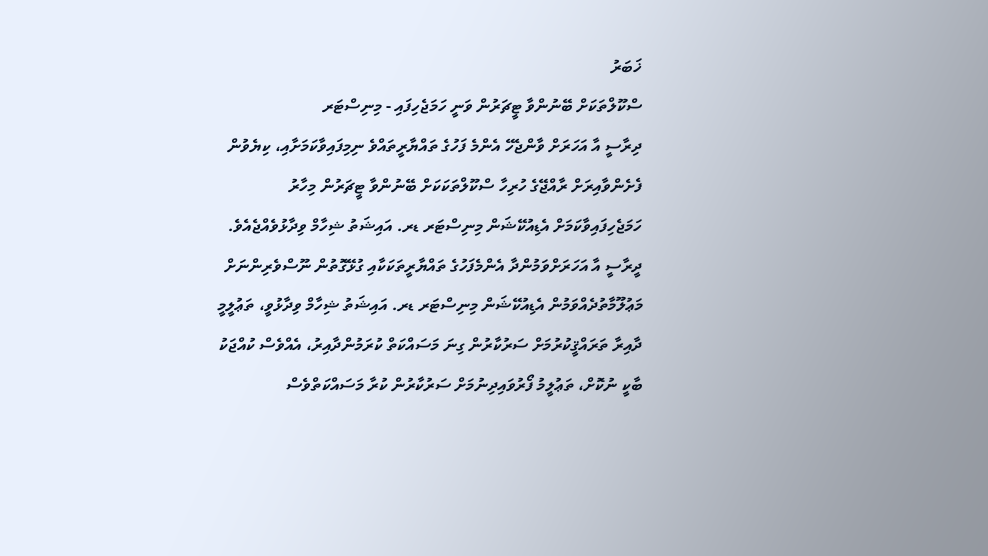ޚަބަރު
ސްކޫލްތަކަށް ބޭނުންވާ ޓީޗަރުން ވަނީ ހަމަޖެހިފައި - މިނިސްޓަރ
ދިރާސީ އާ އަހަރަށް ވާންޖެހޭ އެންމެ ފަހުގެ ތައްޔާރީތައްވެ ނިމިފައިވާކަމަށާއި، ކިޔެވުން ފެށެންވާއިރަށް ރާއްޖޭގެ ހުރިހާ ސްކޫލްތަކަކަށް ބޭނުންވާ ޓީޗަރުން މިހާރު ހަމަޖެހިފައިވާކަމަށް އެޑިއުކޭޝަން މިނިސްޓަރ ޑރ. އައިޝަތު ޝިހާމް ވިދާޅުވެއްޖެއެވެ.
ދީރާސީ އާ އަހަރަށްވަމުންދާ އެންމެފަހުގެ ތައްޔާރީތަކަކާއި ގުޅޭގޮތުން ނޫސްވެރިންނަށް މަޢުލޫމާތުދެއްވަމުން އެޑިއުކޭޝަން މިނިސްޓަރ ޑރ. އައިޝަތު ޝިހާމް ވިދާޅުވީ، ތަޢުލީމީ ދާއިރާ ތަރައްޤީކުރުމަށް ސަރުކާރުން ގިނަ މަސައްކަތް ކުރަމުންދާއިރު، އެއްވެސް ކުއްޖަކު ބާކީ ނުކޮށް، ތަޢުލީމު ފޯރުވައިދިނުމަށް ސަރުކާރުން ކުރާ މަސައްކަތްވެސް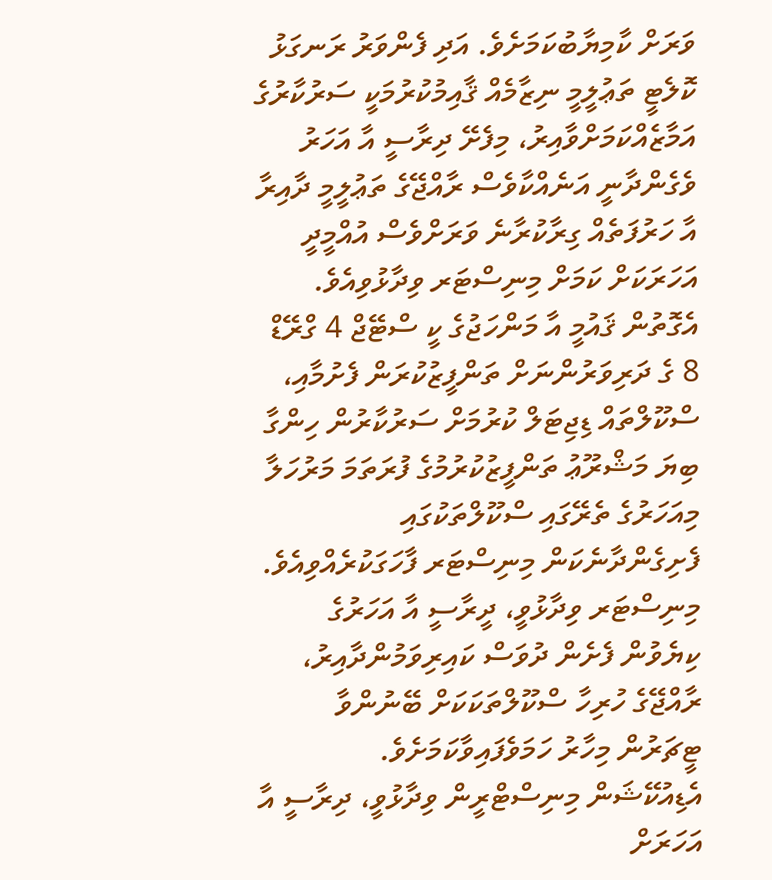ވަރަށް ކާމިޔާބުކަމަށެވެ. އަދި ފެންވަރު ރަނގަޅު ކޮލެޓީ ތަޢުލީމީ ނިޒާމެއް ޤާއިމުކުރުމަކީ ސަރުކާރުގެ އަމާޒެއްކަމަށްވާއިރު، މިފެށޭ ދިރާސީ އާ އަހަރު ވެގެންދާނީ އަނެއްކާވެސް ރާއްޖޭގެ ތަޢުލީމީ ދާއިރާ އާ ހަރުފަތެއް ގިރާކުރާނެ ވަރަށްވެސް އުއްމީދީ އަހަރަކަށް ކަމަށް މިނިސްޓަރ ވިދާޅުވިއެވެ.
އެގޮތުން ޤައުމީ އާ މަންހަޖުގެ ކީ ސްޓޭޖް 4 ގްރޭޑް 8 ގެ ދަރިވަރުންނަށް ތަންފީޒުކުރަން ފެށުމާއި، ސްކޫލްތައް ޑިޖިޓަލް ކުރުމަށް ސަރުކާރުން ހިންގާ ބިޔަ މަޝްރޫޢު ތަންފީޒުކުރުމުގެ ފުރަތަމަ މަރުހަލާ މިއަހަރުގެ ތެރޭގައި ސްކޫލްތަކުގައި ފެށިގެންދާނެކަން މިނިސްޓަރ ފާހަގަކުރެއްވިއެވެ. މިނިސްޓަރ ވިދާޅުވީ، ދީރާސީ އާ އަހަރުގެ ކިޔެވުން ފެށެން ދުވަސް ކައިރިވަމުންދާއިރު، ރާއްޖޭގެ ހުރިހާ ސްކޫލްތަކަކަށް ބޭނުންވާ ޓީޗަރުން މިހާރު ހަމަވެފައިވާކަމަށެވެ.
އެޑިއުކޭޝަން މިނިސްޓްރީން ވިދާޅުވީ، ދިރާސީ އާ އަހަރަށް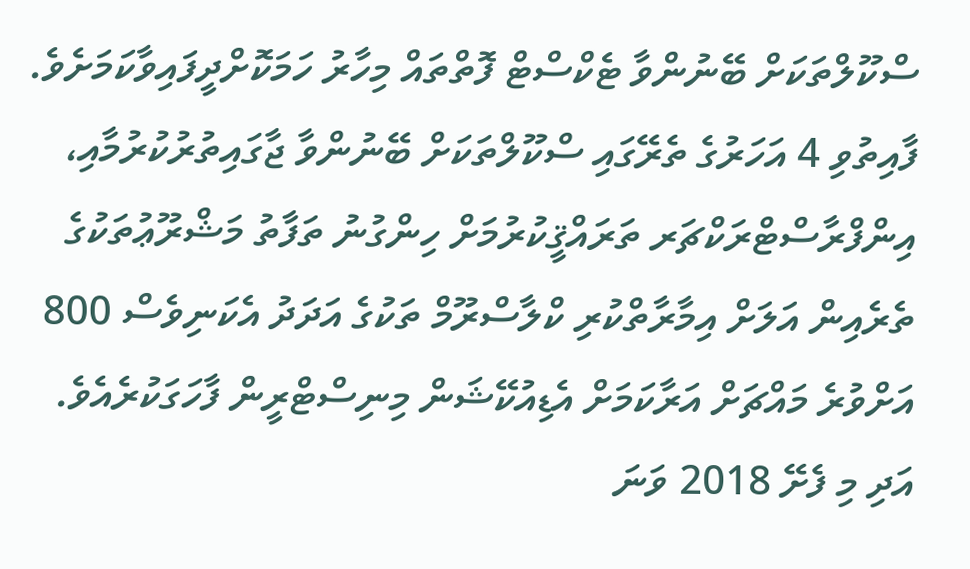ސްކޫލްތަކަށް ބޭނުންވާ ޓެކްސްޓް ފޮތްތައް މިހާރު ހަމަކޮށްދީފައިވާކަމަށެވެ. ފާއިތުވި 4 އަހަރުގެ ތެރޭގައި ސްކޫލްތަކަށް ބޭނުންވާ ޖާގައިތުރުކުރުމާއި، އިންފްރާސްޓްރަކްޗަރ ތަރައްޤީކުރުމަށް ހިންގުނު ތަފާތު މަޝްރޫޢުތަކުގެ ތެރެއިން އަލަށް އިމާރާތްކުރި ކްލާސްރޫމް ތަކުގެ އަދަދު އެކަނިވެސް 800 އަށްވުރެ މައްޗަށް އަރާކަމަށް އެޑިއުކޭޝަން މިނިސްޓްރީން ފާހަގަކުރެއެވެ. އަދި މި ފެށޭ 2018 ވަނަ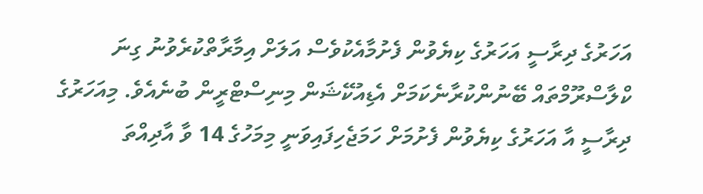އަހަރުގެ ދިރާސީ އަހަރުގެ ކިޔެވުން ފެށުމާއެކުވެސް އަލަށް އިމާރާތްކުރެވުނު ގިނަ ކްލާސްރޫމްތައް ބޭނުންކުރާނެކަމަށް އެޑިއުކޭޝަން މިނިސްޓްރީން ބުނެއެވެ. މިއަހަރުގެ ދިރާސީ އާ އަހަރުގެ ކިޔެވުން ފެށުމަށް ހަމަޖެހިފައިވަނީ މިމަހުގެ 14 ވާ އާދިއްތަ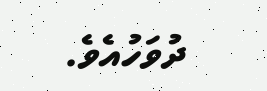ދުވަހުއެވެ.